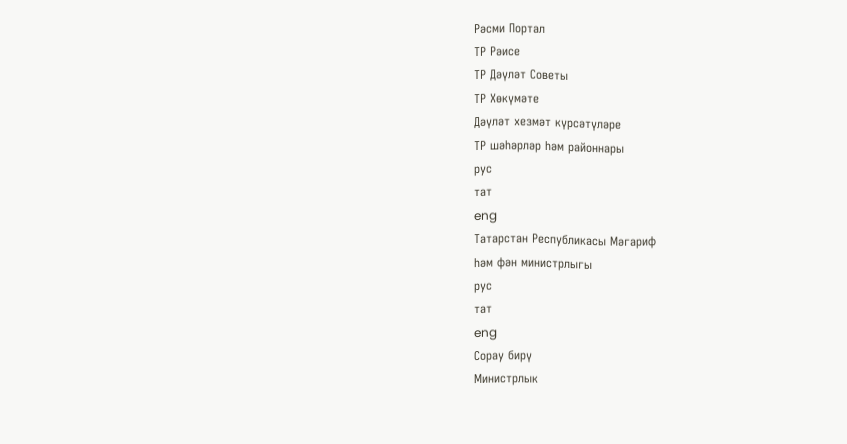Рәсми Портал
ТР Рәисе
ТР Дәүләт Советы
ТР Хөкүмәте
Дәүләт хезмәт күрсәтүләре
ТР шәһәрләр һәм районнары
рус
тат
eng
Татарстан Республикасы Мәгариф
һәм фән министрлыгы
рус
тат
eng
Сорау бирү
Министрлык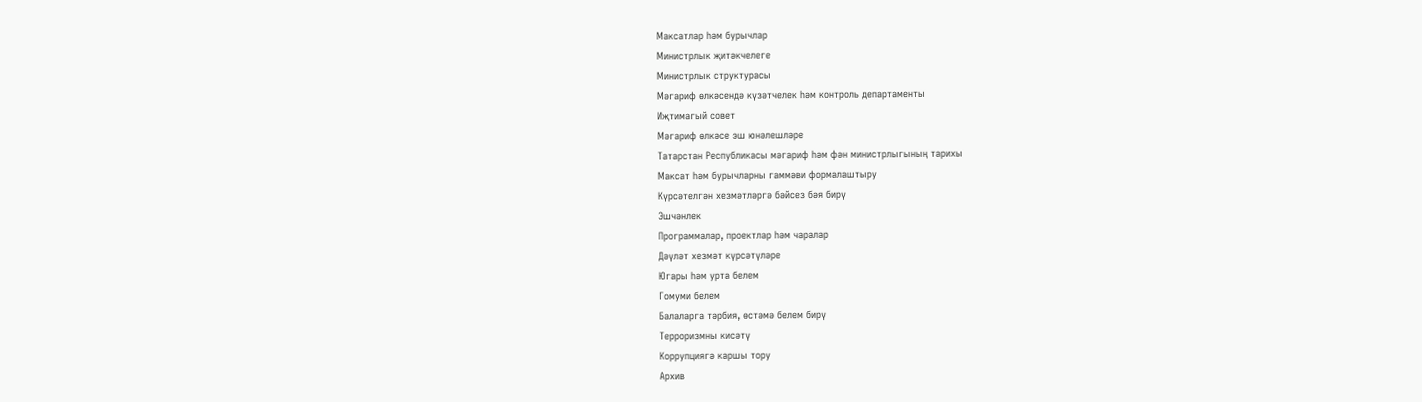Максатлар һәм бурычлар
Министрлык җитәкчелеге
Министрлык структурасы
Мәгариф өлкәсендә күзәтчелек һәм контроль департаменты
Иҗтимагый совет
Мәгариф өлкәсе эш юнәлешләре
Татарстан Республикасы мәгариф һәм фән министрлыгының тарихы
Максат һәм бурычларны гаммәви формалаштыру
Күрсәтелгән хезмәтләргә бәйсез бәя бирү
Эшчәнлек
Программалар, проектлар һәм чаралар
Дәүләт хезмәт күрсәтүләре
Югары һәм урта белем
Гомуми белем
Балаларга тәрбия, өстәмә белем бирү
Терроризмны кисәтү
Коррупциягә каршы тору
Архив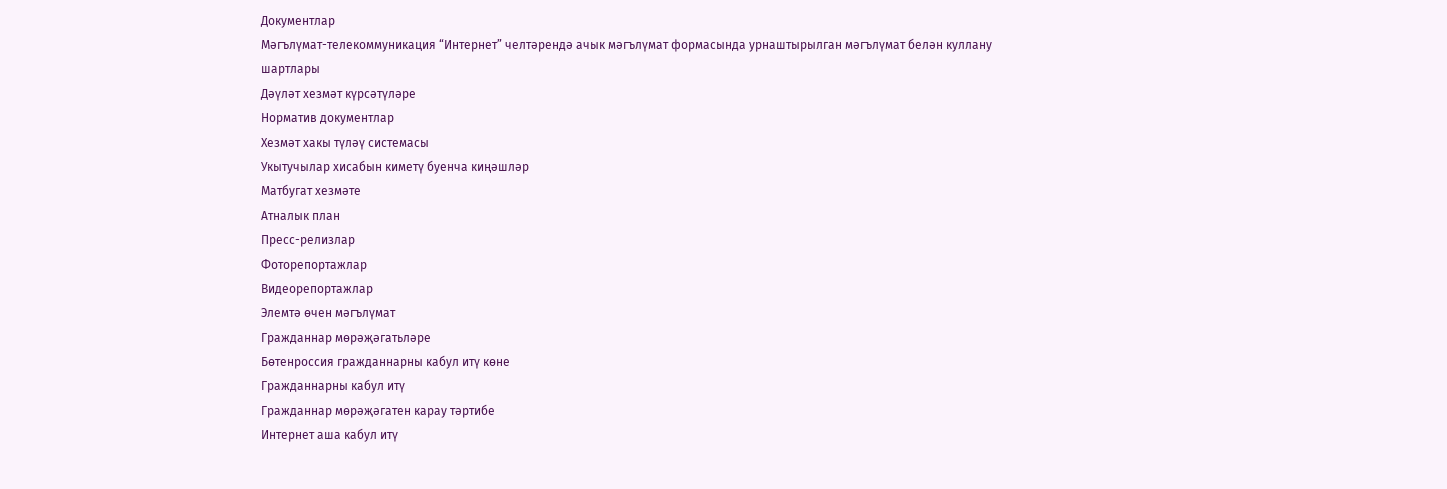Документлар
Мәгълүмат-телекоммуникация “Интернет” челтәрендә ачык мәгълүмат формасында урнаштырылган мәгълүмат белән куллану шартлары
Дәүләт хезмәт күрсәтүләре
Норматив документлар
Хезмәт хакы түләү системасы
Укытучылар хисабын киметү буенча киңәшләр
Матбугат хезмәте
Атналык план
Пресс-релизлар
Фоторепортажлар
Видеорепортажлар
Элемтә өчен мәгълүмат
Гражданнар мөрәҗәгатьләре
Бөтенроссия гражданнарны кабул итү көне
Гражданнарны кабул итү
Гражданнар мөрәҗәгатен карау тәртибе
Интернет аша кабул итү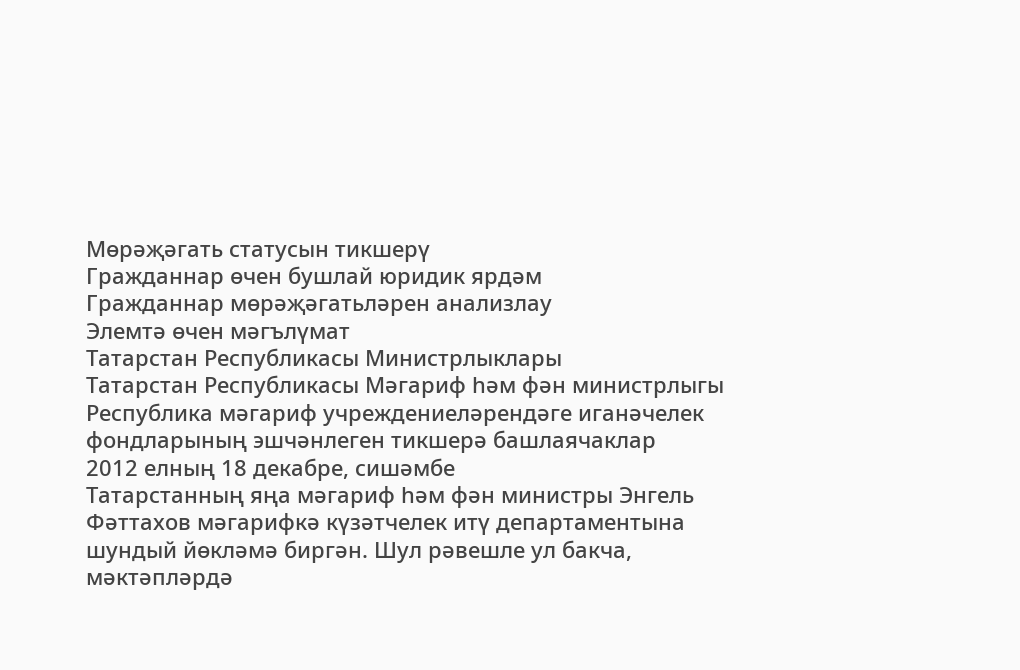Мөрәҗәгать статусын тикшерү
Гражданнар өчен бушлай юридик ярдәм
Гражданнар мөрәҗәгатьләрен анализлау
Элемтә өчен мәгълүмат
Татарстан Республикасы Министрлыклары
Татарстан Республикасы Мәгариф һәм фән министрлыгы
Республика мәгариф учреждениеләрендәге иганәчелек фондларының эшчәнлеген тикшерә башлаячаклар
2012 елның 18 декабре, сишәмбе
Татарстанның яңа мәгариф һәм фән министры Энгель Фәттахов мәгарифкә күзәтчелек итү департаментына шундый йөкләмә биргән. Шул рәвешле ул бакча, мәктәпләрдә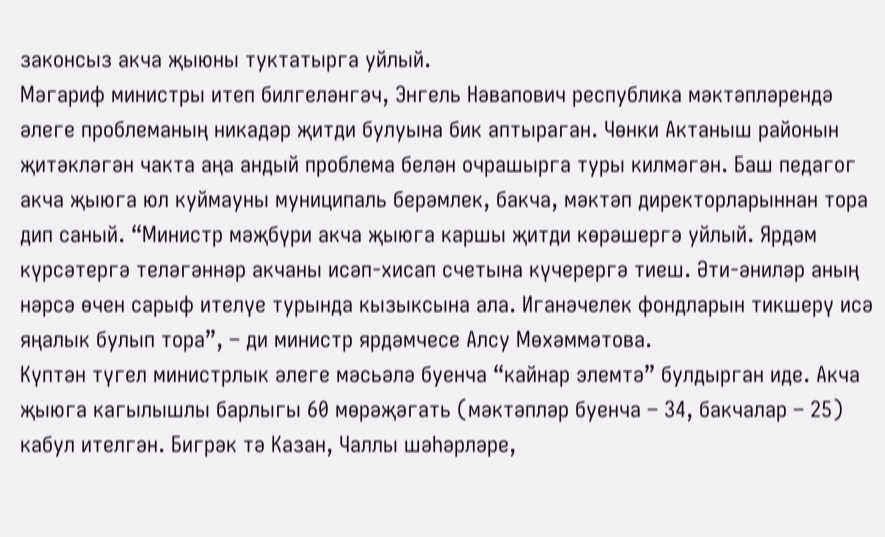законсыз акча җыюны туктатырга уйлый.
Мәгариф министры итеп билгеләнгәч, Энгель Нәвапович республика мәктәпләрендә әлеге проблеманың никадәр җитди булуына бик аптыраган. Чөнки Актаныш районын җитәкләгән чакта аңа андый проблема белән очрашырга туры килмәгән. Баш педагог акча җыюга юл куймауны муниципаль берәмлек, бакча, мәктәп директорларыннан тора дип саный. “Министр мәҗбүри акча җыюга каршы җитди көрәшергә уйлый. Ярдәм күрсәтергә теләгәннәр акчаны исәп-хисап счетына күчерергә тиеш. Әти-әниләр аның нәрсә өчен сарыф ителүе турында кызыксына ала. Иганәчелек фондларын тикшерү исә яңалык булып тора”, – ди министр ярдәмчесе Алсу Мөхәммәтова.
Күптән түгел министрлык әлеге мәсьәлә буенча “кайнар элемтә” булдырган иде. Акча җыюга кагылышлы барлыгы 60 мөрәҗәгать (мәктәпләр буенча – 34, бакчалар – 25) кабул ителгән. Бигрәк тә Казан, Чаллы шәһәрләре,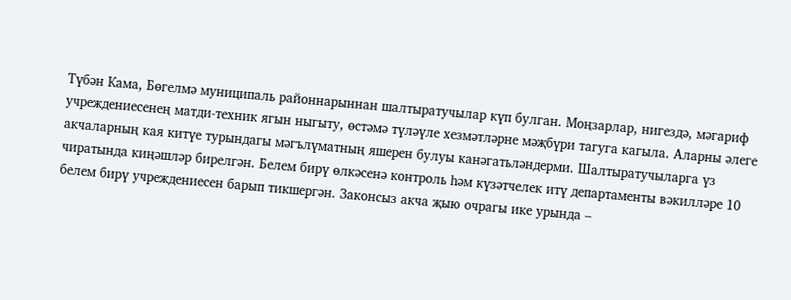Түбән Кама, Бөгелмә муниципаль районнарыннан шалтыратучылар күп булган. Моңзарлар, нигездә, мәгариф учреждениесенең матди-техник ягын ныгыту, өстәмә түләүле хезмәтләрне мәҗбүри тагуга кагыла. Аларны әлеге акчаларның кая китүе турындагы мәгълүматның яшерен булуы канәгатьләндерми. Шалтыратучыларга үз чиратында киңәшләр бирелгән. Белем бирү өлкәсенә контроль һәм күзәтчелек итү департаменты вәкилләре 10 белем бирү учреждениесен барып тикшергән. Законсыз акча җыю очрагы ике урында –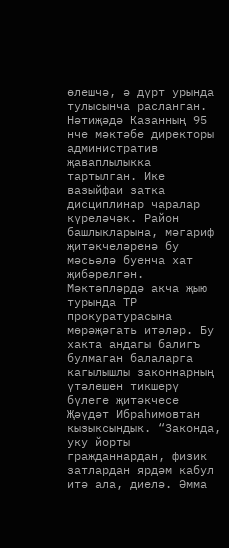өлешчә, ә дүрт урында тулысынча расланган. Нәтиҗәдә Казанның 95 нче мәктәбе директоры административ җаваплылыкка тартылган. Ике вазыйфаи затка дисциплинар чаралар күреләчәк. Район башлыкларына, мәгариф җитәкчеләренә бу мәсьәлә буенча хат җибәрелгән.
Мәктәпләрдә акча җыю турында ТР прокуратурасына мөрәҗәгать итәләр. Бу хакта андагы балигъ булмаган балаларга кагылышлы законнарның үтәлешен тикшерү бүлеге җитәкчесе Җәүдәт Ибраһимовтан кызыксындык. “Законда, уку йорты гражданнардан, физик затлардан ярдәм кабул итә ала, диелә. Әмма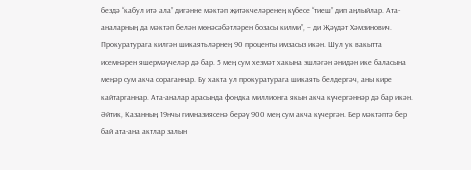бездә “кабул итә ала” дигәнне мәктәп җитәкчеләренең күбесе “тиеш” дип аңлыйлар. Ата-аналарның да мәктәп белән мөнәсәбәтләрен бозасы килми”, – ди Җәүдәт Хәмзинович.
Прокуратурага килгән шикаятьләрнең 90 проценты имзасыз икән. Шул ук вакытта исемнәрен яшермәүчеләр дә бар. 5 мең сум хезмәт хакына эшләгән әнидән ике баласына меңәр сум акча сораганнар. Бу хакта ул прокуратурага шикаять белдергәч, аны кире кайтарганнар. Ата-аналар арасында фондка миллионга якын акча күчергәннәр дә бар икән. Әйтик, Казанның 19нчы гимназиясенә берәү 900 мең сум акча күчергән. Бер мәктәптә бер бай ата-ана актлар залын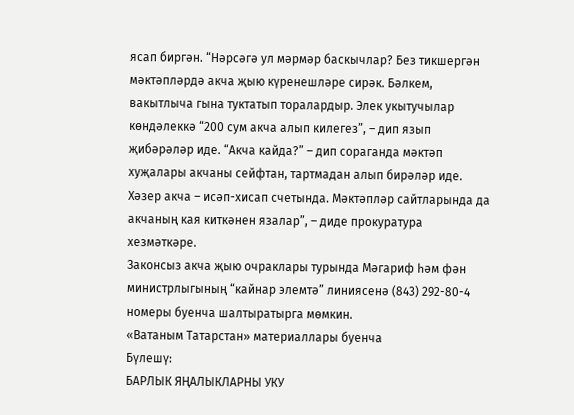ясап биргән. “Нәрсәгә ул мәрмәр баскычлар? Без тикшергән мәктәпләрдә акча җыю күренешләре сирәк. Бәлкем, вакытлыча гына туктатып торалардыр. Элек укытучылар көндәлеккә “200 сум акча алып килегез”, – дип язып җибәрәләр иде. “Акча кайда?” – дип сораганда мәктәп хуҗалары акчаны сейфтан, тартмадан алып бирәләр иде. Хәзер акча – исәп-хисап счетында. Мәктәпләр сайтларында да акчаның кая киткәнен язалар”, – диде прокуратура хезмәткәре.
Законсыз акча җыю очраклары турында Мәгариф һәм фән министрлыгының “кайнар элемтә” линиясенә (843) 292-80-4 номеры буенча шалтыратырга мөмкин.
«Ватаным Татарстан» материаллары буенча
Бүлешү:
БАРЛЫК ЯҢАЛЫКЛАРНЫ УКУ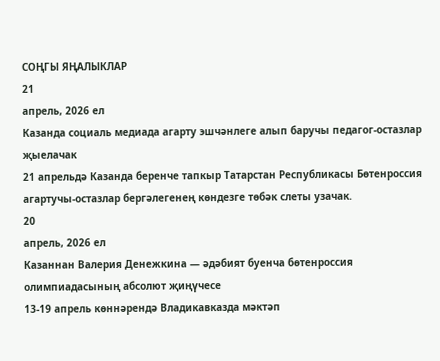СОҢГЫ ЯҢАЛЫКЛАР
21
апрель, 2026 ел
Казанда социаль медиада агарту эшчәнлеге алып баручы педагог-остазлар җыелачак
21 апрельдә Казанда беренче тапкыр Татарстан Республикасы Бөтенроссия агартучы-остазлар бергәлегенең көндезге төбәк слеты узачак.
20
апрель, 2026 ел
Казаннан Валерия Денежкина — әдәбият буенча бөтенроссия олимпиадасының абсолют җиңүчесе
13-19 апрель көннәрендә Владикавказда мәктәп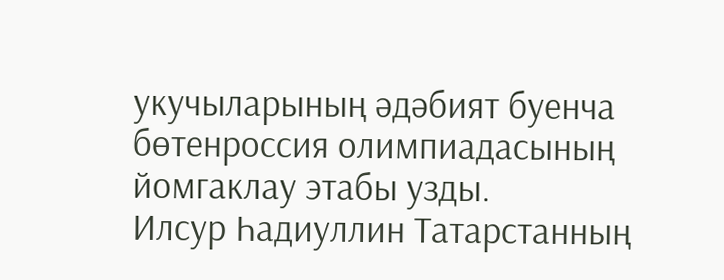укучыларының әдәбият буенча бөтенроссия олимпиадасының йомгаклау этабы узды.
Илсур Һадиуллин Татарстанның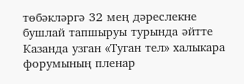төбәкләргә 32 мең дәреслекне бушлай тапшыруы турында әйтте
Казанда узган «Туган тел» халыкара форумының пленар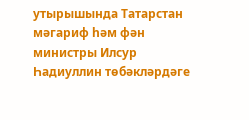утырышында Татарстан мәгариф һәм фән министры Илсур Һадиуллин төбәкләрдәге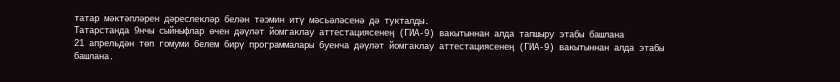татар мәктәпләрен дәреслекләр белән тәэмин итү мәсьәләсенә дә тукталды.
Татарстанда 9нчы сыйныфлар өчен дәүләт йомгаклау аттестациясенең (ГИА-9) вакытыннан алда тапшыру этабы башлана
21 апрельдән төп гомуми белем бирү программалары буенча дәүләт йомгаклау аттестациясенең (ГИА-9) вакытыннан алда этабы башлана.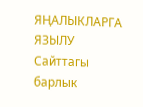ЯҢАЛЫКЛАРГА ЯЗЫЛУ
Сайттагы барлык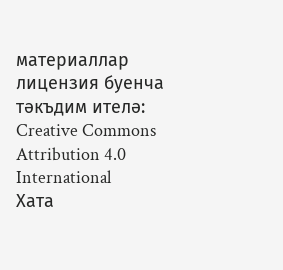материаллар лицензия буенча тәкъдим ителә:
Creative Commons Attribution 4.0 International
Хата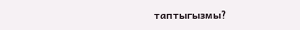таптыгызмы?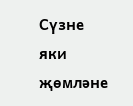Сүзне яки җөмләне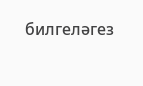билгеләгез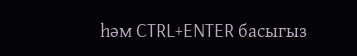һәм CTRL+ENTER басыгыз